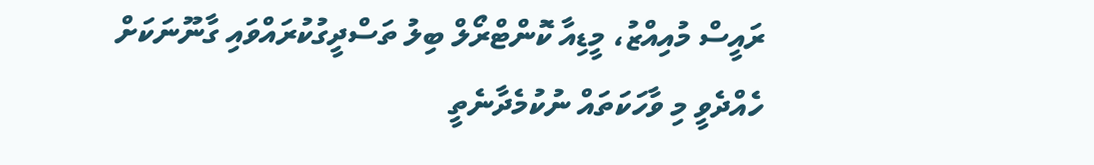ރައީސް މުއިއްޒު، މީޑިއާ ކޮންޓްރޯލް ބިލު ތަސްދީގުކުރައްވައި ގާނޫނަކަށް ހެއްދެވީ މި ވާހަކަތައް ނުކުމެދާނެތީ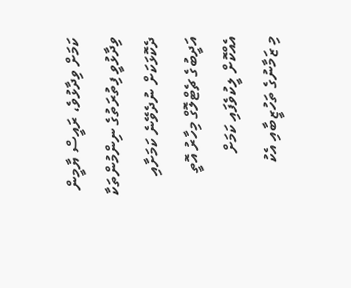ކަމަށް ވިދާޅުވެ، ރައީސް ޔާމީން ވިދާޅުވީ ފިތުރަތުގެ ނިންމުންތަކާ ދެކޮޅަކަށް ނުދެވޭނެ ކަމަށާއި އަދީބުގެ ޗެޓްލޮގް މިހާރު އޮތީ އެއްކޮށް ލީކުވެފައި ކަމަށް
މި ޒަމާނުގެ ތަހުޒީބާއި އެކު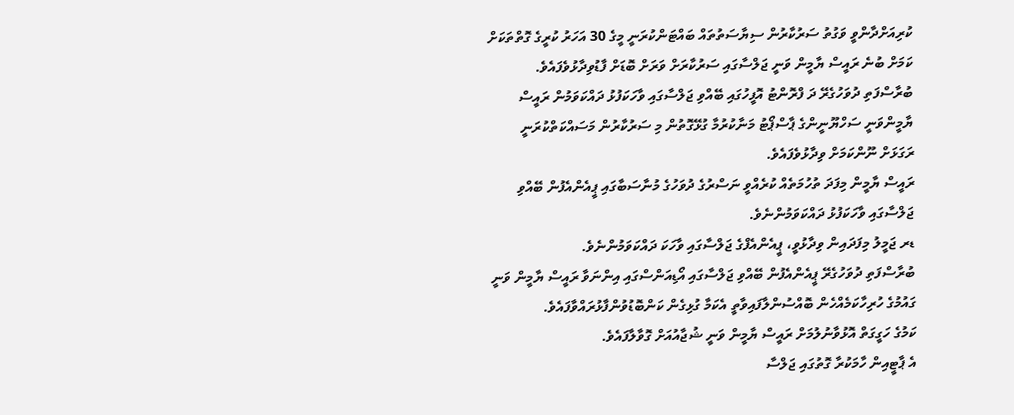ކުރިއަށްދާންވީ ވަގުތު ސަރުކާރުން ސިޔާސަތުތައް ބައްޓަންކުރަނީ މީގެ 30 އަހަރު ކުރީގެ ގޮތްތަކަށް ކަމަށް ބުނެ ރައީސް ޔާމީން ވަނީ ޖަލްސާގައި ސަރުކާރަށް ވަރަށް ބޮޑަށް ފާޑުވިދާޅުވެފައެވެ.
ބުރާސްފަތި ދުވަހުގެރޭ ދަ ފްރޮންޓު އޮފީހުގައި ބޭއްވި ޖަލްސާގައި ވާހަކަފުޅު ދައްކަވަމުން ރައީސް ޔާމީންވަނީ ސަހްޔޫނީންގެ ޕާސްޕޯޓު މަނާކުރުމާ ގުޅޭގޮތުން މި ސަރުކާރުން މަސައްކަތްކުރަނީ ރަގަޅަށް ނޫންކަމަށް ވިދާޅުވެފައެވެ.
ރައީސް ޔާމީން މިފަދަ ތުހުމަތެއް ކުރެއްވީ ނަސްރުގެ ދުވަހުގެ މުނާސަބާގައި ޕީއެންއެފުން ބޭއްވި ޖަލްސާގައި ވާހަކަފުޅު ދައްކަވަމުންނެވެ.
ޑރ ޖަމީލު މިފަދައިން ވިދާޅުވީ، ޕީއެންއެފްގެ ޖަލްސާގައި ވާހަކަ ދައްކަވަމުންނެވެ.
ބުރާސްފަތި ދުވަހުގެރޭ ޕީއެންއެފުން ބޭއްވި ޖަލްސާގައި އޯޑިއަންސްގައި އިންނަވާ ރައީސް ޔާމީން ވަނީ ގައުމުގެ ހުރިހާކަމެއްހެން ބޮއްސުންލާފައިވާތީ އެކަމާ ގުޅިގެން ކަންބޮޑުވުންފާޅުރައްވާފައެވެ.
ކަމުގެ ހަގީގަތް އޮޅުވާނުލުމަށް ރައީސް ޔާމީން ވަނީ ޝުޖާއުއަށް ގޮވާލާފައެވެ.
އެ ޕާޓީއިން ހާމަކުރާ ގޮތުގައި ޖަލްސާ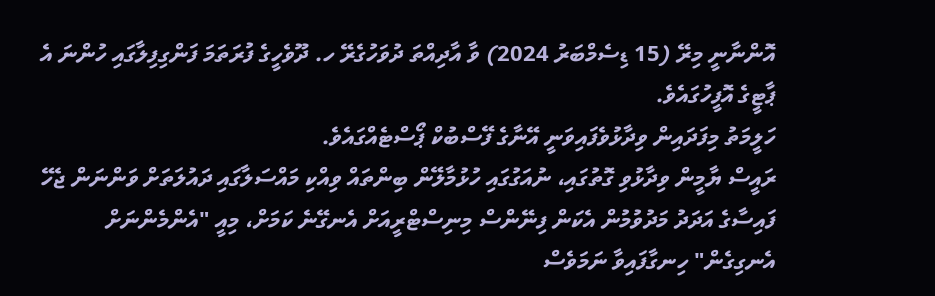އޮންނާނީ މިރޭ (15 ޑިސެމްބަރު 2024) ވާ އާދިއްތަ ދުވަހުގެރޭ ހ. ދޫވެހީގެ ފުރަތަމަ ފަންގިފިލާގައި ހުންނަ އެ ޕާޓީގެ އޮފީހުގައެވެ.
ހަލީމަތު މިފަދައިން ވިދާޅުވެފައިވަނީ އޭނާގެ ފޭސްބުކް ޕޯސްޓެއްގައެވެ.
ރައީސް ޔާމީން ވިދާޅުވި ގޮތުގައި، ނުއަގުގައި ހުޅުމާލޭން ބިންތައް ވިއްކި މައްސަލާގައި ދައުލަތަށް ވަންނަން ޖެހޭ ފައިސާގެ އަދަދު މަދުވުމުން އެކަން ފިނޭންސް މިނިސްޓްރީއަށް އެނގޭނެ ކަމަށް، މިއީ "އެންމެންނަށް އެނގިގެން" ހިނގާފައިވާ ނަމަވެސް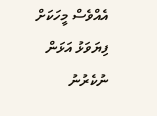އެއްވެސް މީހަކަށް ފިޔަވަޅު އަޅަން ނުކެރުނު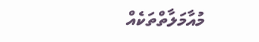މުއާމަލާތްތަކެއް